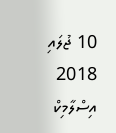10 ޖުލައި 2018
އިސްލާމިކް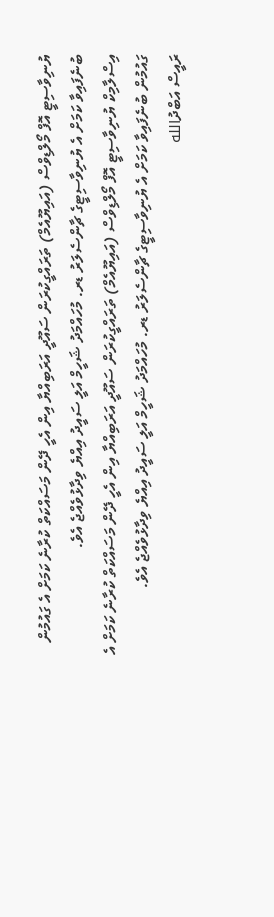ޔުނިވާސިޓީ އޮފް މޯލްޑިވްސް (އައިޔޫއެމް) ތަރައްގީކުރަން ސައޫދީ އަރަބިއްޔާ އިން އެހީ ދޭން މަސައްކަތް ކުރާނެ ކަމަށް އެ ގައުމުން ބުނެފައިވާ ކަމަށް އެ ޔުނިވާސިޓީގެ ޗާންސެލަރު ޑރ. މުހައްމަދު ޝަހީމް އަލީ ސައީދު އިއްޔެ ވިދާޅުވެއްޖެ އެވެ.
އިސްލާމިކް ޔުނިވާސިޓީ އޮފް މޯލްޑިވްސް (އައިޔޫއެމް) ތަރައްގީކުރަން ސައޫދީ އަރަބިއްޔާ އިން އެހީ ދޭން މަސައްކަތް ކުރާނެ ކަމަށް އެ ގައުމުން ބުނެފައިވާ ކަމަށް އެ ޔުނިވާސިޓީގެ ޗާންސެލަރު ޑރ. މުހައްމަދު ޝަހީމް އަލީ ސައީދު އިއްޔެ ވިދާޅުވެއްޖެ އެވެ.
ރައީސް އަބްދުالله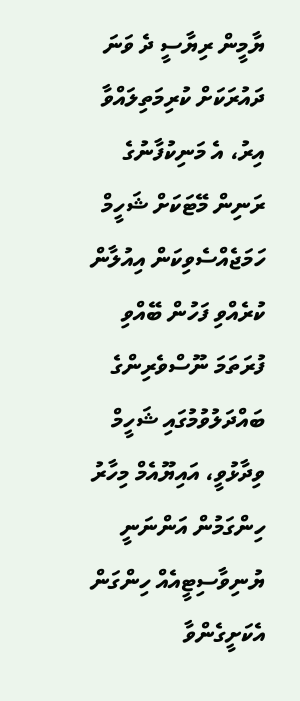ޔާމީން ރިޔާސީ ދެ ވަނަ ދައުރަކަށް ކުރިމަތިލައްވާ އިރު، އެ މަނިކުފާނުގެ ރަނިން މޭޓަކަށް ޝަހީމް ހަމަޖެއްސެވިކަން އިއުލާން ކުރެއްވި ފަހުން ބޭއްވި ފުރަތަމަ ނޫސްވެރިންގެ ބައްދަލުވުމުގައި ޝަހީމް ވިދާޅުވީ، އައިޔޫއެމް މިހާރު ހިންގަމުން އަންނަނީ ޔުނިވާސިޓީއެއް ހިންގަން އެކަށީގެންވާ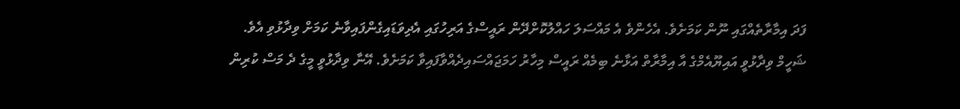ފަދަ އިމާރާތެއްގައި ނޫން ކަމަށެވެ. އެހެންވެ އެ މައްސަލަ ހައްލުކޮށްދޭން ރައީސްގެ އަރިހުގައި އެދިވަޑައިގެންފައިވާނެ ކަމަށް ވިދާޅުވި އެވެ.
ޝަހީމް ވިދާޅުވީ އައިޔޫއެމްގެ އާ އިމާރާތް އަޅާނެ ބިމެއް ރައީސް މިހާރު ހަމަޖައްސައިދެއްވާފައިވާ ކަމަށެވެ. އޭނާ ވިދާޅުވީ މީގެ ދެ މަސް ކުރިން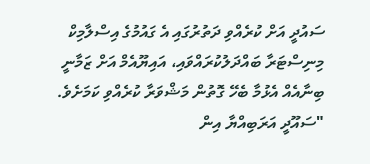ސައުދީ އަށް ކުރެއްވި ދަތުރުގައި އެ ގައުމުގެ އިސްލާމިކް މިނިސްޓަރާ ބައްދަލުކުރައްވައި، އައިޔޫއެމް އަށް ޒަމާނީ ބިނާއެއް އެޅުމާ ބެހޭ ގޮތުން މަޝްވަރާ ކުރެއްވި ކަމަށެވެ.
"ސައޫދީ އަރަބިއްޔާ އިން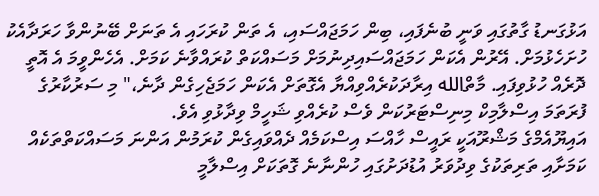އަޅުގަނޑު ގާތުގައި ވަނީ ބުނެފައި، ބިން ހަމަޖައްސައި، އެ ތަން ކުރަހައި އެ ތަނަށް ބޭނުންވާ ހަރަދާއެކު ހުށަހެޅުމަށް. އޭރުން އެކަން ހަމަޖައްސައިދިނުމަށް މަސައްކަތް ކުރައްވާނެ ކަމަށް. އެހެންވީމަ އެ އޮތީ ދޮރެއް ހުޅުވިފައި. މާތްالله އިރާދަކުރެއްވިއްޔާ އެގޮތަށް އެކަން ހަމަޖެހިގެން ދާނެ،" މި ސަރުކާރުގެ ފުރަތަމަ އިސްލާމިކް މިނިސްޓަރުކަން ވެސް ކުރެއްވި ޝަހީމް ވިދާޅުވި އެވެ.
އައިޔޫއެމްގެ މަޝްރޫއަކީ ރައީސް ހާއްސަ އިސްކަމެއް ދެއްވައިގެން ކުރަމުން އަންނަ މަސައްކަތްތަކެއް ކަމަށާއި ތަރިތަކުގެ ވިދުވަރު އުޑުދަށުގައި ހުންނާނެ ގޮތަކަށް އިސްލާމީ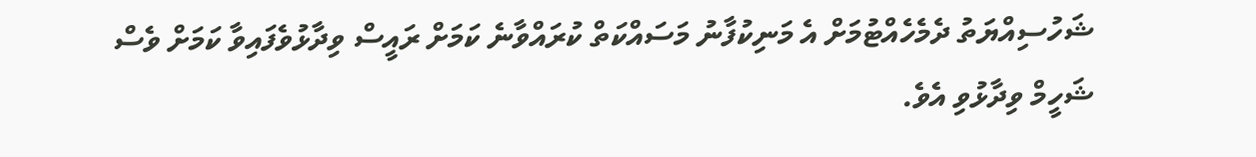ޝަހުސިއްޔަތު ދެމެހެއްޓުމަށް އެ މަނިކުފާނު މަސައްކަތް ކުރައްވާނެ ކަމަށް ރައީސް ވިދާޅުވެފައިވާ ކަމަށް ވެސް ޝަހީމް ވިދާޅުވި އެވެ.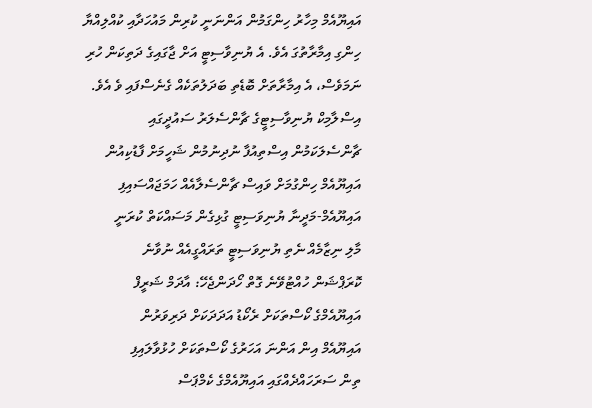އައިޔޫއެމް މިހާރު ހިންގަމުން އަންނަނީ ކުރިން މައުހަދާއި ކުއްލިއްޔާ ހިންގި އިމާރާތުގަ އެވެ. އެ ޔުނިވާސިޓީ އަށް ޖާގައިގެ ދަތިކަން ހުރި ނަމަވެސް، އެ އިމާރާތަށް ބޮޑެތި ބަދަލުތަކެއް ގެނެސްފައި ވެ އެވެ.
އިސްލާމިކް ޔުނިވާސިޓީގެ ޗާންސެލަރު ސައުދީގައި
ޗާންސެލަކަމުން އިސްތިއުފާ ނުދިނުމުން ޝަހީމަށް ފާޑުކިއުން
އައިޔޫއެމް ހިންގުމަށް ވައިސް ޗާންސެލާއެއް ހަމަޖައްސައިފި
އައިޔޫއެމް-މަދީނާ ޔުނިވަސިޓީ ގުޅިގެން މަސައްކަތް ކުރަނީ
މާލި ނިޒާމެއް ނެތި ޔުނިވަސިޓީ ތަރައްގީއެއް ނުވާނެ
ކޮރަޕްޝަން ހުއްޓުވޭނެ ގޮތް ހޯދަންޖެހޭ: އާދަމް ޝަރީފް
އައިޔޫއެމްގެ ކޯސްތަކަށް ރެކޯޑު އަދަދަކަށް ދަރިވަރުން
އައިޔޫއެމް އިން އަންނަ އަހަރުގެ ކޯސްތަކަށް ހުޅުވާލައިފި
ތިން ސަރަހައްދެއްގައި އައިޔޫއެމްގެ ކެމްޕަސް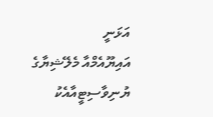އަޅަނީ
އައިޔޫއެމްއާ މެލޭޝިޔާގެ ޔުނިވާސިޓީއާއެކު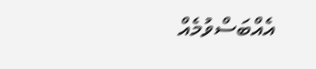އެއްބަސްވުމެއް